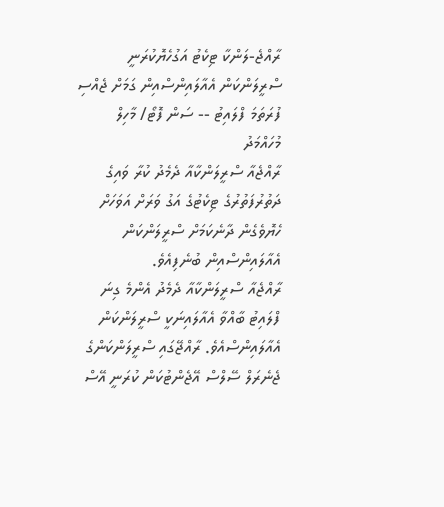ރާއްޖެ-ލަންކާ ޓިކެޓު އަގުހެޔޮކުރަނީ
ސްރީލަންކަން އެއާލައިންސްއިން ގަމަށް ޖެއްސި ފުރަތަމަ ފްލައިޓު -- ސަން ފޮޓޯ/ މާހިލް މުހައްމަދު
ރާއްޖެއާ ސްރީލަންކާއާ ދެމެދު ކުރާ ވައިގެ ދަތުރުފަތުރުގެ ޓިކެޓުގެ އަގު ވަރަށް އަވަހަށް ހެޔޮވެގެން ދާނެކަމަށް ސްރީލަންކަން އެއާލައިންސްއިން ބުނެފިއެވެ.
ރާއްޖެއާ ސްރީލަންކާއާ ދެމެދު އެންމެ ގިނަ ފްލައިޓު ބާއްވާ އެއާލައިނަކީ ސްރީލަންކަން އެއާލައިންސްއެވެ. ރާއްޖޭގައި ސްރީލަންކަންގެ ޖެނެރަލް ސޭލްސް އޭޖެންޓުކަން ކުރަނީ އޭސް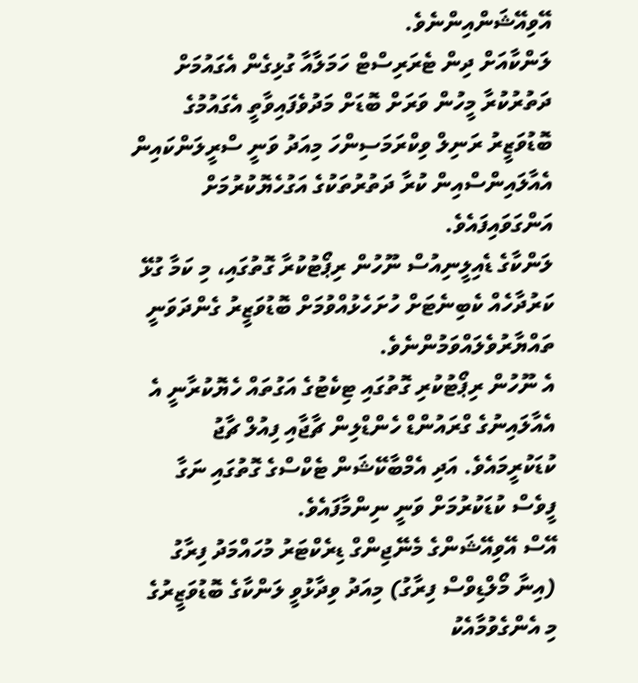އޭވިއޭޝަންއިންނެވެ.
ލަންކާއަށް ދިން ޓެރަރިސްޓް ހަމަލާއާ ގުޅިގެން އެގައުމަށް ދަތުރުކުރާ މީހުން ވަރަށް ބޮޑަށް މަދުވެފައިވާތީ އެގައުމުގެ ބޮޑުވަޒީރު ރަނިލް ވިކްރަމަސިންހަ މިއަދު ވަނީ ސްރީލަންކައިން އެއާލައިންސްއިން ކުރާ ދަތުރުތަކުގެ އަގުހެޔޮކުރުމަށް އަންގަވައިފައެވެ.
ލަންކާގެ ޑެއިލީނިއުސް ނޫހުން ރިޕޯޓުކުރާ ގޮތުގައި، މި ކަމާ ގުޅޭ ކަރުދާހެއް ކެބިނެޓަށް ހުށަހެޅުއްވުމަށް ބޮޑުވަޒީރު ގެންދަވަނީ ތައްޔާރުވެލައްވަމުންނެވެ.
އެ ނޫހުން ރިޕޯޓުކުރި ގޮތުގައި ޓިކެޓުގެ އަގުތައް ހެޔޮކުރާނީ އެ އެއާލައިނުގެ ގްރައުންޑް ހެންޑްލިން ޗާޖާއި ފިއުލް ޗާޖު ކުޑަކުރީމައެވެ. އަދި އެމްބާކޭޝަން ޓެކްސްގެ ގޮތުގައި ނަގާ ފީވެސް ކުޑަކުރުމަށް ވަނީ ނިންމާފައެވެ.
އޭސް އޭވިއޭޝަންގެ މެނޭޖިންގް ޑިރެކްޓަރު މުހައްމަދު ފިރާގު (އިނާ މޯލްޑިވްސް ފިރާގު) މިއަދު ވިދާޅުވީ ލަންކާގެ ބޮޑުވަޒީރުގެ މި އެންގެވުމާއެކު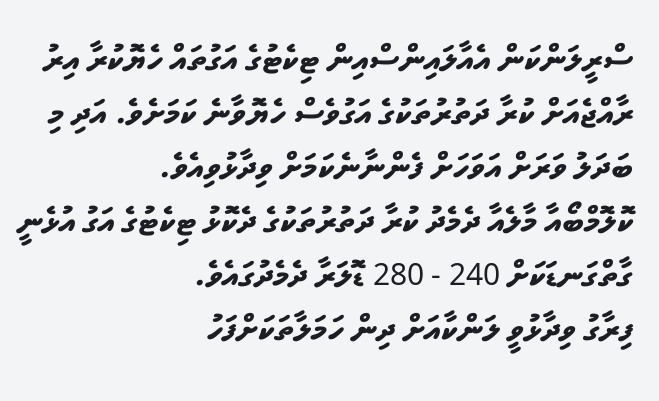ސްރީލަންކަން އެއާލައިންސްއިން ޓިކެޓުގެ އަގުތައް ހެޔޮކުރާ އިރު ރާއްޖެއަށް ކުރާ ދަތުރުތަކުގެ އަގުވެސް ހެޔޮވާނެ ކަމަށެވެ. އަދި މި ބަދަލު ވަރަށް އަވަހަށް ފެންނާނެކަމަށް ވިދާޅުވިއެވެ.
ކޮލޮމްބޯއާ މާލެއާ ދެމެދު ކުރާ ދަތުރުތަކުގެ ދެކޮޅު ޓިކެޓުގެ އަގު އުޅެނީ ގާތްގަނޑަކަށް 240 - 280 ޑޮލަރާ ދެމެދުގައެވެ.
ފިރާގު ވިދާޅުވީ ލަންކާއަށް ދިން ހަމަލާތަކަށްފަހު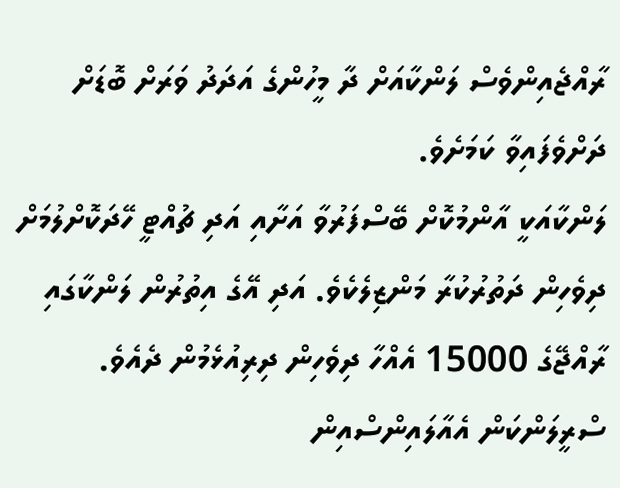ރާއްޖެއިންވެސް ލަންކާއަށް ދާ މީހުންގެ އަދަދު ވަރަށް ބޮޑަށް ދަށްވެފައިވާ ކަމަށެވެ.
ލަންކާއަކީ އާންމުކޮށް ބޭސްފަރުވާ އަށާއި އަދި ޗުއްޓީ ހޭދަކޮށްލުމަށް ދިވެހިން ދަތުރުކުރާ މަންޒިލެކެވެ. އަދި އޭގެ އިތުރުން ލަންކާގައި ރާއްޖޭގެ 15000 އެއްހާ ދިވެހިން ދިރިއުޅެމުން ދެއެވެ.
ސްރީލަންކަން އެއާލައިންސްއިން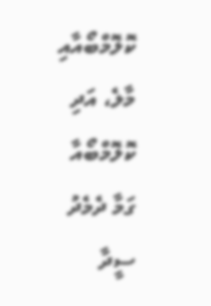ކޮލޮމްބޯއާއި މާލެ، އަދި ކޮލޮމްބޯއާ ގަމާ ދެމެދު ސީދާ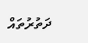ދަތުރުތައް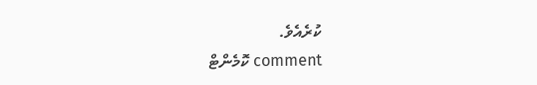ކުރެއެވެ.
comment ކޮމެންޓް